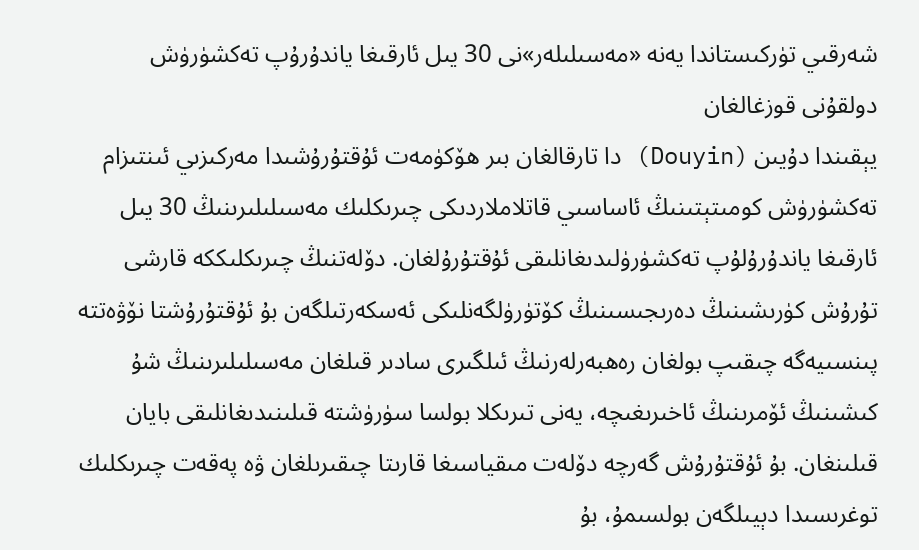شەرقىي تۈركىستاندا يەنە «مەسىلىلەر»نى 30 يىل ئارقىغا ياندۇرۇپ تەكشۈرۈش دولقۇنى قوزغالغان
يېقىندا دۇيىن (Douyin) دا تارقالغان بىر ھۆكۈمەت ئۇقتۇرۇشىدا مەركىزىي ئىنتىزام تەكشۈرۈش كومىتېتىنىڭ ئاساسىي قاتلاملاردىكى چىرىكلىك مەسىلىلىرىنىڭ 30 يىل ئارقىغا ياندۇرۇلۇپ تەكشۈرۈلىدىغانلىقى ئۇقتۇرۇلغان. دۆلەتنىڭ چىرىكلىككە قارشى تۇرۇش كۈرىشىنىڭ دەرىجىسىنىڭ كۆتۈرۈلگەنلىكى ئەسكەرتىلگەن بۇ ئۇقتۇرۇشتا نۆۋەتتە پىنسىيەگە چىقىپ بولغان رەھبەرلەرنىڭ ئىلگىرى سادىر قىلغان مەسىلىلىرىنىڭ شۇ كىشىنىڭ ئۆمرىنىڭ ئاخىرىغىچە، يەنى تىرىكلا بولسا سۈرۈشتە قىلىنىدىغانلىقى بايان قىلىنغان. بۇ ئۇقتۇرۇش گەرچە دۆلەت مىقياسىغا قارىتا چىقىرىلغان ۋە پەقەت چىرىكلىك توغرىسىدا دېيىلگەن بولسىمۇ، بۇ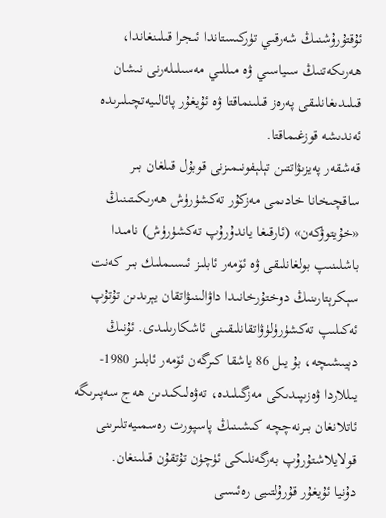ئۇقتۇرۇشنىڭ شەرقىي تۈركىستاندا ئىجرا قىلىنغاندا، ھەرىكەتنىڭ سىياسىي ۋە مىللىي مەسىلىلەرنى نىشان قىلىدىغانلىقى پەرەز قىلىنماقتا ۋە ئۇيغۇر پائالىيەتچىلىرىدە ئەندىشە قوزغىماقتا.
قەشقەر پەيزىۋاتتىن تېلېفونىمىزنى قوبۇل قىلغان بىر ساقچىخانا خادىمى مەزكۇر تەكشۈرۈش ھەرىكىتىنىڭ «خۇيتوۋكەن» (ئارقىغا ياندۇرۇپ تەكشۈرۈش) نامىدا باشلىنىپ بولغانلىقى ۋە ئۆمەر ئابلىز ئىسىملىك بىر كەنت سېكرېتارىنىڭ دوختۇرخانىدا داۋالىنىۋاتقان يېرىدىن تۇتۇپ ئەكىلىپ تەكشۈرۈلۈۋاتقانلىقىنى ئاشكارىلىدى. ئۇنىڭ دېيىشىچە، بۇ يىل 86 ياشقا كىرگەن ئۆمەر ئابلىز 1980-يىللاردا ۋەزىپىدىكى مەزگىلىدە، تەۋەلىكىدىن ھەج سەپىرىگە ئاتلانغان بىرنەچچە كىشىنىڭ پاسپورت رەسمىيەتلىرىنى قولايلاشتۇرۇپ بەرگەنلىكى ئۈچۈن تۇتقۇن قىلىنغان.
دۇنيا ئۇيغۇر قۇرۇلتىيى رەئىسى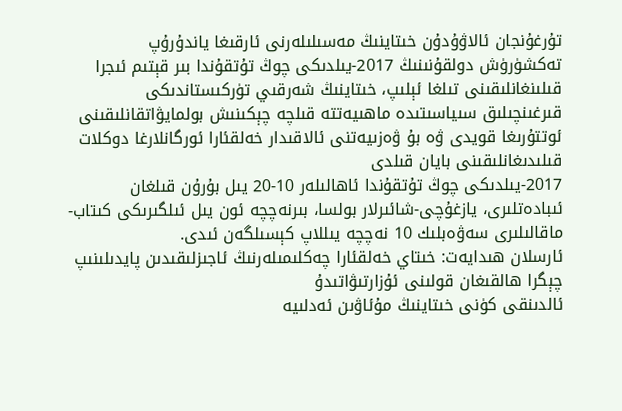تۇرغۇنجان ئالاۋۇدۇن خىتاينىڭ مەسىلىلەرنى ئارقىغا ياندۇرۇپ تەكشۈرۈش دولقۇنىنىڭ 2017-يىلدىكى چوڭ تۇتقۇندا بىر قېتىم ئىجرا قىلىنغانلىقىنى تىلغا ئېلىپ، خىتاينىڭ شەرقىي تۈركىستاندىكى قىرغىنچىلىق سىياسىتىدە ماھىيەتتە قىلچە چېكىنىش بولمايۋاتقانلىقىنى ئوتتۇرىغا قويدى ۋە بۇ ۋەزىيەتنى ئالاقىدار خەلقئارا ئورگانلارغا دوكلات قىلىدىغانلىقىنى بايان قىلدى
2017-يىلدىكى چوڭ تۇتقۇندا ئاھالىلەر 10-20 يىل بۇرۇن قىلغان ئىبادەتلىرى، يازغۇچى-شائىرلار بولسا، بىرنەچچە ئون يىل ئىلگىرىكى كىتاب-ماقالىلىرى سەۋەبلىك 10 نەچچە يىللاپ كېسىلگەن ئىدى.
ئارسلان ھىدايەت: خىتاي خەلقئارا چەكلىمىلەرنىڭ ئاجىزلىقىدىن پايدىلىنىپ چېگرا ھالقىغان قولىنى ئۇزارتىۋاتىدۇ
ئالدىنقى كۈنى خىتاينىڭ مۇئاۋىن ئەدلىيە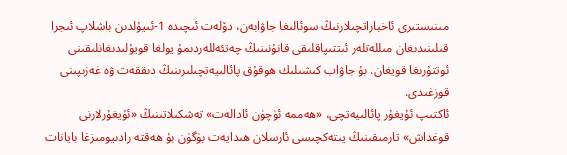مىنىستىرى ئاخباراتچىلارنىڭ سوئالىغا جاۋابەن، دۆلەت ئىچىدە 1-ئىيۇلدىن باشلاپ ئىجرا قىلىنىدىغان مىللەتلەر ئىتتىپاقلىقى قانۇنىنىڭ چەتئەللەردىمۇ يولغا قويۇلىدىغانلىقىنى ئوتتۇرىغا قويغان. بۇ جاۋاب كىشىلىك ھوقۇق پائالىيەتچىلىرىنىڭ دىققەت ۋە غەزىپىنى قوزغىدى.
ئاكتىپ ئۇيغۇر پائالىيەتچى، «ھەممە ئۈچۈن ئادالەت» تەشكىلاتىنىڭ «ئۇيغۇرلارنى قوغداش» تارمىقىنىڭ يىتەكچىسى ئارسلان ھىدايەت بۈگۈن بۇ ھەقتە رادىيومىزغا بايانات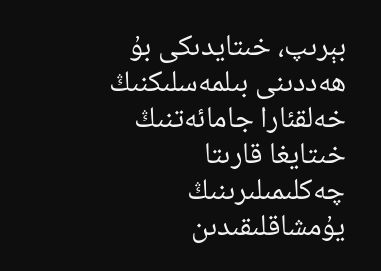بېرىپ، خىتايدىكى بۇ ھەددىنى بىلمەسلىكنىڭ خەلقئارا جامائەتنىڭ خىتايغا قارىتا چەكلىمىلىرىنىڭ يۇمشاقلىقىدىن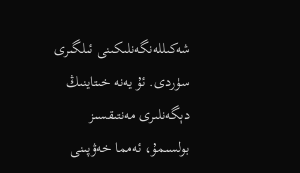شەكىللەنگەنلىكىنى ئىلگىرى سۈردى. ئۇ يەنە خىتاينىڭ دېگەنلىرى مەنتىقسىز بولسىمۇ، ئەمما خەۋپىنى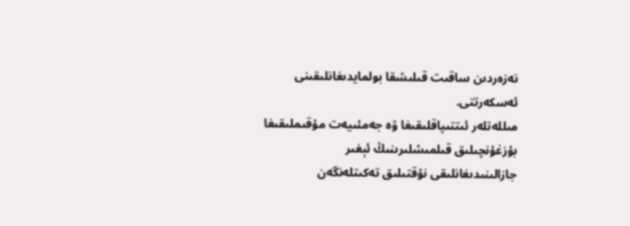نەزەردىن ساقىت قىلىشقا بولمايدىغانلىقىنى ئەسكەرتتى.
مىللەتلەر ئىتتىپاقلىقىغا ۋە جەمئىيەت مۇقىملىقىغا بۇزغۇنچىلىق قىلمىشلىرىنىڭ ئېغىر جازالىنىدىغانلىقى نۇقتىلىق تەكىتلەنگەن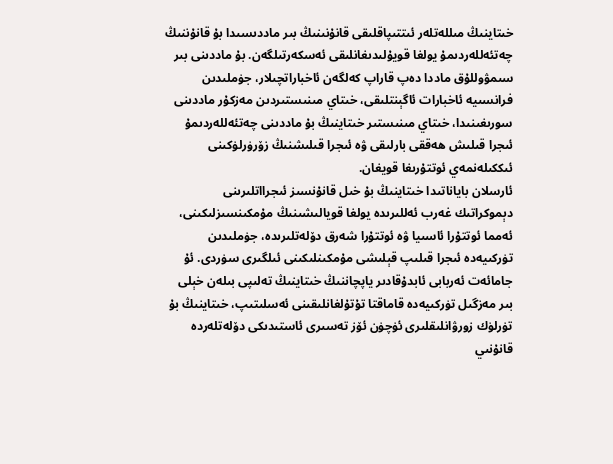خىتاينىڭ مىللەتلەر ئىتتىپاقلىقى قانۇنىنىڭ بىر ماددىسىدا بۇ قانۇننىڭ چەتئەللەردىمۇ يولغا قويۇلىدىغانلىقى ئەسكەرتىلگەن. بۇ ماددىنى بىر سىمۋوللۇق ماددا دەپ قاراپ كەلگەن ئاخباراتچىلار، جۈملىدىن فرانسىيە ئاخبارات ئاگېنتلىقى، خىتاي مىنىستىردىن مەزكۇر ماددىنى سورىغىنىدا، خىتاي مىنىستىر خىتاينىڭ بۇ ماددىنى چەتئەللەردىمۇ ئىجرا قىلىش ھەققى بارلىقى ۋە ئىجرا قىلىشنىڭ زۆرۈرلۈكىنى ئىككىلەنمەي ئوتتۇرىغا قويغان.
ئارسلان باياناتىدا خىتاينىڭ بۇ خىل قانۇنسىز ئىجرااتلىرىنى دېموكراتىك غەرب ئەللىرىدە يولغا قويالىشىنىڭ مۇمكىنسىزلىكىنى، ئەمما ئوتتۇرا ئاسىيا ۋە ئوتتۇرا شەرق دۆلەتلىرىدە، جۈملىدىن تۈركىيەدە ئىجرا قىلىپ قېلىشى مۇمكىنلىكىنى ئىلگىرى سۈردى. ئۇ جامائەت ئەربابى ئابدۇقادىر ياپچاننىڭ خىتاينىڭ تەلىپى بىلەن خېلى بىر مەزگىل تۈركىيەدە قاماقتا تۇتۇلغانلىقىنى ئەسلىتىپ، خىتاينىڭ بۇ تۈرلۈك زورۋانلىقلىرى ئۈچۈن ئۆز تەسىرى ئاستىدىكى دۆلەتلەردە قانۇنىي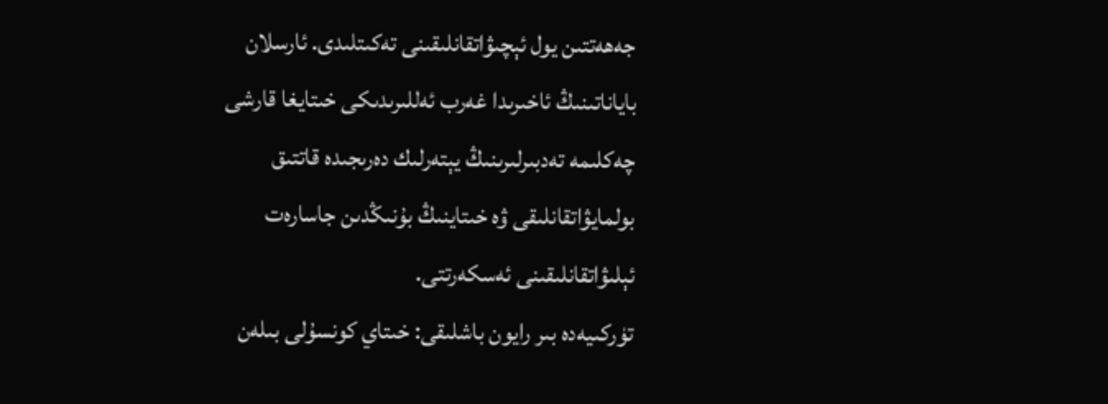جەھەتتىن يول ئېچىۋاتقانلىقىنى تەكىتلىدى. ئارسلان باياناتىنىڭ ئاخىرىدا غەرب ئەللىرىدىكى خىتايغا قارشى چەكلىمە تەدبىرلىرىنىڭ يېتەرلىك دەرىجىدە قاتتىق بولمايۋاتقانلىقى ۋە خىتاينىڭ بۇنىڭدىن جاسارەت ئېلىۋاتقانلىقىنى ئەسكەرتتى.
تۈركىيەدە بىر رايون باشلىقى: خىتاي كونسۇلى بىلەن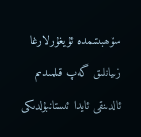سۆھبىتىمدە ئۇيغۇرلارغا زىيانلىق گەپ قىلمىدىم
ئالدىنقى ئايدا ئىستانبۇلدىكى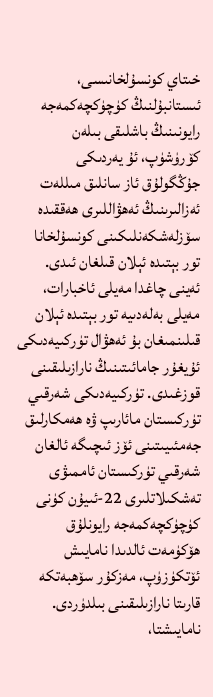خىتاي كونسۇلخانىسى، ئىستانبۇلنىڭ كۈچۈكچەكمەجە رايونىنىڭ باشلىقى بىلەن كۆرۈشۈپ، ئۇ يەردىكى جۇڭگولۇق ئاز سانلىق مىللەت ئەزالىرىنىڭ ئەھۋاللىرى ھەققىدە سۆزلەشكەنلىكىنى كونسۇلخانا تور بېتىدە ئېلان قىلغان ئىدى. ئەينى چاغدا مەيلى ئاخبارات، مەيلى بەلەدىيە تور بېتىدە ئېلان قىلىنمىغان بۇ ئەھۋال تۈركىيەدىكى ئۇيغۇر جامائىتىنىڭ نارازىلىقىنى قوزغىدى. تۈركىيەدىكى شەرقىي تۈركىستان مائارىپ ۋە ھەمكارلىق جەمئىيىتىنى ئۆز ئىچىگە ئالغان شەرقىي تۈركىستان ئاممىۋى تەشكىلاتلىرى 22-ئىيۇن كۈنى كۈچۈكچەكمەجە رايونلۇق ھۆكۈمەت ئالدىدا نامايىش ئۆتكۈزۈپ، مەزكۇر سۆھبەتكە قارىتا نارازىلىقىنى بىلدۈردى.
نامايىشتا،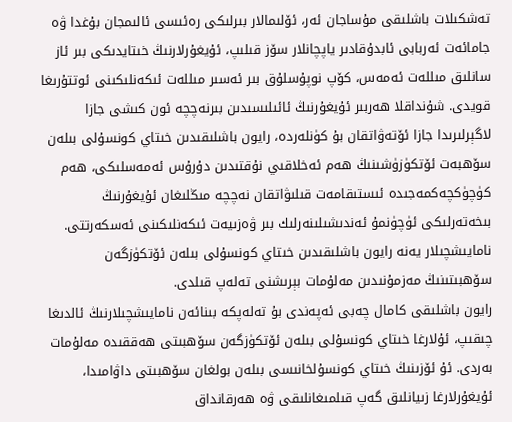تەشكىلات باشلىقى مۇساجان ئەر، ئۆلىمالار بىرلىكى رەئىسى ئالىمجان بۇغدا ۋە جامائەت ئەربابى ئابدۇقادىر ياپچانلار سۆز قىلىپ، ئۇيغۇرلارنىڭ خىتايدىكى بىر ئاز سانلىق مىللەت ئەمەس، كۆپ نوپۇسلۇق بىر ئەسىر مىللەت ئىكەنلىكىنى ئوتتۇرىغا قويدى. شۇنداقلا ھەربىر ئۇيغۇرنىڭ ئائىلىسىدىن بىرنەچچە ئون كىشى جازا لاگېرلىرىدا جازا ئۆتەۋاتقان بۇ كۈنلەردە، رايون باشلىقىدىن خىتاي كونسۇلى بىلەن سۆھبەت ئۆتكۈزۈشىنىڭ ھەم ئەخلاقىي نۇقتىدىن دۇرۇس ئەمەسلىكى، ھەم كۈچۈكچەكمەجىدە ئىستىقامەت قىلىۋاتقان نەچچە مىڭلىغان ئۇيغۇرنىڭ بىخەتەرلىكى ئۈچۈنمۇ ئەندىشىلىنەرلىك بىر ۋەزىيەت ئىكەنلىكىنى ئەسكەرتتى. نامايىشچىلار يەنە رايون باشلىقىدىن خىتاي كونسۇلى بىلەن ئۆتكۈزگەن سۆھبىتىنىڭ مەزمۇنىدىن مەلۇمات بېرىشنى تەلەپ قىلدى.
رايون باشلىقى كامال چەبى ئەپەندى بۇ تەلەپكە بىنائەن نامايىشچىلارنىڭ ئالدىغا چىقىپ، ئۇلارغا خىتاي كونسۇلى بىلەن ئۆتكۈزگەن سۆھبىتى ھەققىدە مەلۇمات بەردى. ئۇ ئۆزىنىڭ خىتاي كونسۇلخانىسى بىلەن بولغان سۆھبىتى داۋامىدا، ئۇيغۇرلارغا زىيانلىق گەپ قىلمىغانلىقى ۋە ھەرقانداق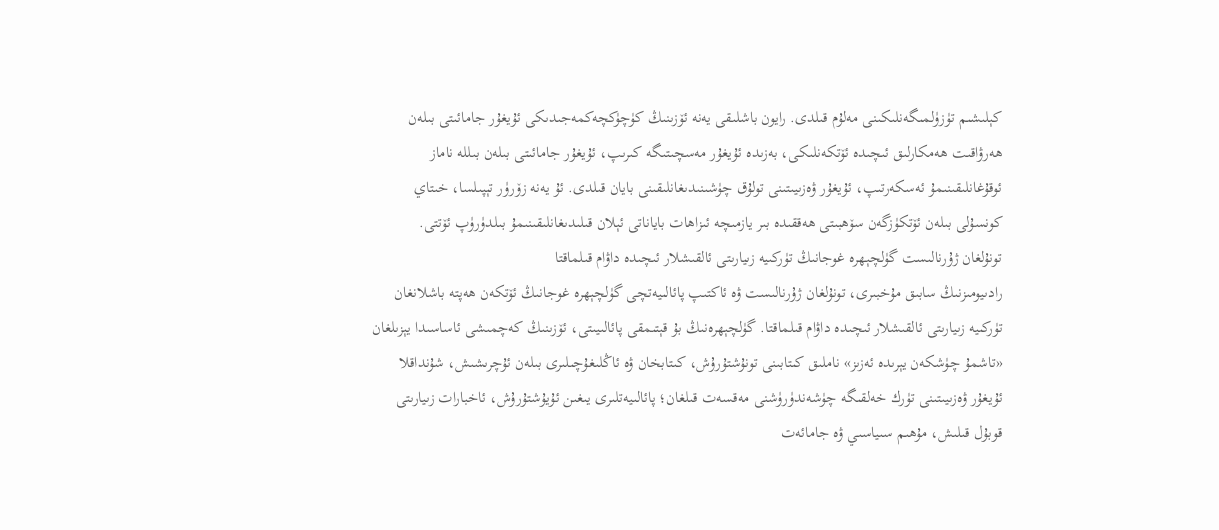كېلىشىم تۈزۈلمىگەنلىكىنى مەلۇم قىلدى. رايون باشلىقى يەنە ئۆزىنىڭ كۈچۈكچەكمەجىدىكى ئۇيغۇر جامائىتى بىلەن ھەرۋاقىت ھەمكارلىق ئىچىدە ئۆتكەنلىكى، بەزىدە ئۇيغۇر مەسچىتىگە كىرىپ، ئۇيغۇر جامائىتى بىلەن بىللە ناماز ئوقۇغانلىقىنىمۇ ئەسكەرتىپ، ئۇيغۇر ۋەزىيىتىنى تولۇق چۈشىنىدىغانلىقىنى بايان قىلدى. ئۇ يەنە زۆرۈر تېپىلسا، خىتاي كونسۇلى بىلەن ئۆتكۈزگەن سۆھبىتى ھەققىدە بىر يازمىچە ئىزاھات باياناتى ئېلان قىلىدىغانلىقىنىمۇ بىلدۈرۈپ ئۆتتى.
تونۇلغان ژۇرنالىست گۈلچېھرە غوجانىڭ تۈركىيە زىيارىتى ئالقىشلار ئىچىدە داۋام قىلماقتا
رادىيومىزنىڭ سابىق مۇخبىرى، تونۇلغان ژۇرنالىست ۋە ئاكتىپ پائالىيەتچى گۈلچېھرە غوجانىڭ ئۆتكەن ھەپتە باشلانغان تۈركىيە زىيارىتى ئالقىشلار ئىچىدە داۋام قىلماقتا. گۈلچېھرەنىڭ بۇ قېتىمقى پائالىيىتى، ئۆزىنىڭ كەچمىشى ئاساسىدا يېزىلغان «تاشمۇ چۈشكەن يېرىدە ئەزىز» ناملىق كىتابىنى تونۇشتۇرۇش، كىتابخان ۋە ئاڭلىغۇچىلىرى بىلەن ئۇچرىشىش، شۇنداقلا ئۇيغۇر ۋەزىيىتىنى تۈرك خەلقىگە چۈشەندۈرۈشنى مەقسەت قىلغان؛ پائالىيەتلىرى يىغىن ئۇيۇشتۇرۇش، ئاخبارات زىيارىتى قوبۇل قىلىش، مۇھىم سىياسىي ۋە جامائەت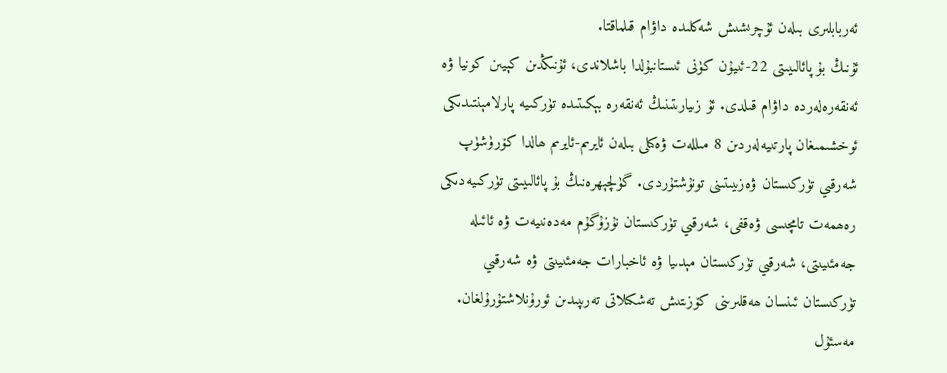ئەربابلىرى بىلەن ئۇچرىشىش شەكلىدە داۋام قىلماقتا.
ئۇنىڭ بۇ پائالىيىتى 22-ئىيۇن كۈنى ئىستانبۇلدا باشلاندى، ئۇنىڭدىن كېيىن كونيا ۋە ئەنقەرەلەردە داۋام قىلدى. ئۇ زىيارىتىنىڭ ئەنقەرە بېكىتىدە تۈركىيە پارلامېنتىدىكى ئوخشىمىغان پارتىيەلەردىن 8 مىللەت ۋەكىلى بىلەن ئايرىم-ئايرىم ھالدا كۆرۈشۈپ شەرقىي تۈركىستان ۋەزىيىتىنى تونۇشتۇردى. گۈلچېھرەنىڭ بۇ پائالىيىتى تۈركىيەدىكى رەھمەت تامچىسى ۋەقفى، شەرقىي تۈركىستان نۇزۇگۇم مەدەنىيەت ۋە ئائىلە جەمئىيىتى، شەرقىي تۈركىستان مېدىيا ۋە ئاخبارات جەمئىيىتى ۋە شەرقىي تۈركىستان ئىنسان ھەقلىرىنى كۆزىتىش تەشكىلاتى تەرىپىدىن ئورۇنلاشتۇرۇلغان. مەسئۇل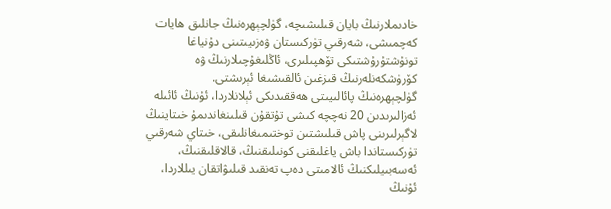خادىملارنىڭ بايان قىلىشىچە، گۈلچېھرەنىڭ جانلىق ھايات كەچمىشى، شەرقىي تۈركىستان ۋەزىيىتىنى دۇنياغا تونۇشتۇرۇشتىكى تۆھپىلىرى، ئاڭلىغۇچىلارنىڭ ۋە كۆرۈشكەنلەرنىڭ قىزغىن ئالقىشىغا ئېرىشتى.
گۈلچېھرەنىڭ پائالىيىتى ھەققىدىكى ئېلانلاردا، ئۇنىڭ ئائىلە ئەزالىرىدىن 20 نەچچە كىشى تۇتقۇن قىلىنغاندىمۇ خىتاينىڭ لاگېرلىرىنى پاش قىلىشتىن توختىمىغانلىقى، خىتاي شەرقىي تۈركىستاندا باش ياغلىقنى كونىلىقنىڭ، قالاقلىقنىڭ، ئەسەبىيلىكنىڭ ئالامىتى دەپ تەنقىد قىلىۋاتقان يىللاردا، ئۇنىڭ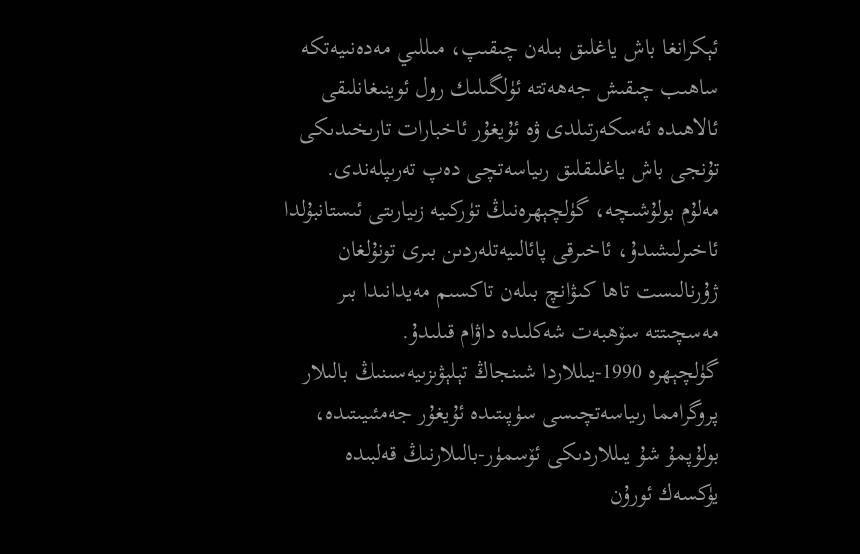ئېكرانغا باش ياغلىق بىلەن چىقىپ، مىللىي مەدەنىيەتكە ساھىب چىقىش جەھەتتە ئۈلگىلىك رول ئوينىغانلىقى ئالاھىدە ئەسكەرتىلدى ۋە ئۇيغۇر ئاخبارات تارىخىدىكى تۇنجى باش ياغلىقلىق رىياسەتچى دەپ تەرىپلەندى. مەلۇم بولۇشىچە، گۈلچېھرەنىڭ تۈركىيە زىيارىتى ئىستانبۇلدا ئاخىرلىشىدۇ، ئاخىرقى پائالىيەتلەردىن بىرى تونۇلغان ژۇرنالىست تاھا كىۋانچ بىلەن تاكسىم مەيدانىدا بىر مەسچىتتە سۆھبەت شەكلىدە داۋام قىلىدۇ.
گۈلچېھرە 1990-يىللاردا شىنجاڭ تېلېۋىزىيەسىنىڭ بالىلار پروگرامما رىياسەتچىسى سۈپىتىدە ئۇيغۇر جەمئىيىتىدە، بولۇپمۇ شۇ يىللاردىكى ئۆسمۈر-بالىلارنىڭ قەلبىدە يۈكسەك ئورۇن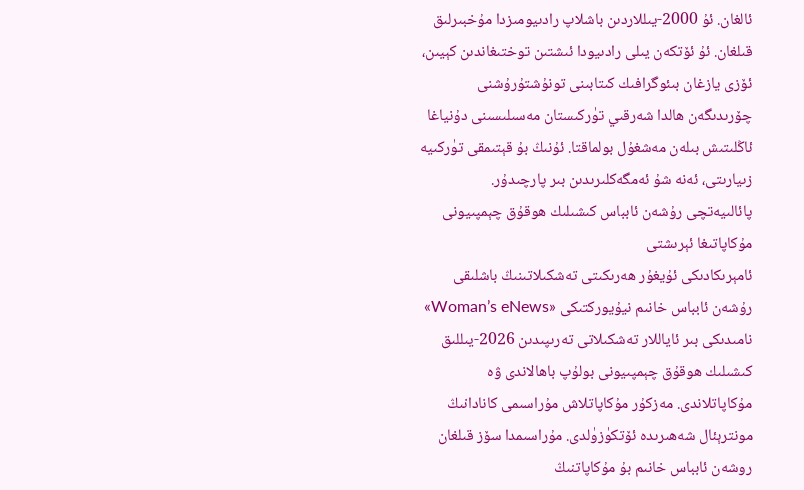ئالغان. ئۇ 2000-يىللاردىن باشلاپ رادىيومىزدا مۇخبىرلىق قىلغان. ئۇ ئۆتكەن يىلى رادىيودا ئىشتىن توختىغاندىن كېيىن، ئۆزى يازغان بىئوگرافىك كىتابىنى تونۇشتۇرۇشنى چۆرىدىگەن ھالدا شەرقىي تۈركىستان مەسىلىسىنى دۇنياغا ئاڭلىتىش بىلەن مەشغۇل بولماقتا. ئۇنىڭ بۇ قېتىمقى تۈركىيە زىيارىتى، ئەنە شۇ ئەمگەكلىرىدىن بىر پارچىدۇر.
پائالىيەتچى رۇشەن ئابباس كىشىلىك ھوقۇق چېمپىيونى مۇكاپاتىغا ئېرىشتى
ئامېرىكادىكى ئۇيغۇر ھەرىكىتى تەشكىلاتىنىڭ باشلىقى رۇشەن ئابباس خانىم نيۇيوركتىكى «Woman’s eNews» نامىدىكى بىر ئاياللار تەشكىلاتى تەرىپىدىن 2026-يىللىق كىشىلىك ھوقۇق چېمپىيونى بولۇپ باھالاندى ۋە مۇكاپاتلاندى. مەزكۇر مۇكاپاتلاش مۇراسىمى كانادانىڭ مونترېئال شەھىرىدە ئۆتكۈزۈلدى. مۇراسىمدا سۆز قىلغان روشەن ئابباس خانىم بۇ مۇكاپاتنىڭ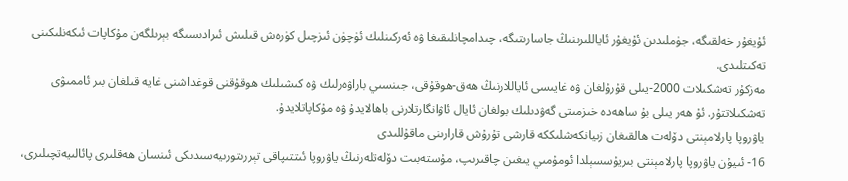ئۇيغۇر خەلقىگە، جۈملىدىن ئۇيغۇر ئاياللىرىنىڭ جاسارىتىگە، چىدامچانلىقىغا ۋە ئەركىنلىك ئۈچۈن ئىزچىل كۈرەش قىلىش ئىرادىسىگە بېرىلگەن مۇكاپات ئىكەنلىكىنى تەكىتلىدى.
مەزكۇر تەشكىلات 2000-يىلى قۇرۇلغان ۋە غايىسى ئاياللارنىڭ ھەق-ھوقۇقى، جىنسىي باراۋەرلىك ۋە كىشىلىك ھوقۇقنى قوغداشنى غايە قىلغان بىر ئاممىۋى تەشكىلاتتۇر. ئۇ ھەر يىلى بۇ ساھەدە خىزمىتى گەۋدىلىك بولغان ئايال ئاۋانگارتلارنى باھالايدۇ ۋە مۇكاپاتلايدۇ.
ياۋروپا پارلامېنتى دۆلەت ھالقىغان زىيانكەشلىككە قارشى تۇرۇش قارارىنى ماقۇللىدى
16- ئىيۇن ياۋروپا پارلامېنتى بىريۇسسېلدا ئومۇمىي يىغىن چاقىرىپ، مۇستەبىت دۆلەتلەرنىڭ ياۋروپا ئىتتىپاقى تېررىتورىيەسىدىكى ئىنسان ھەقلىرى پائالىيەتچىلىرى،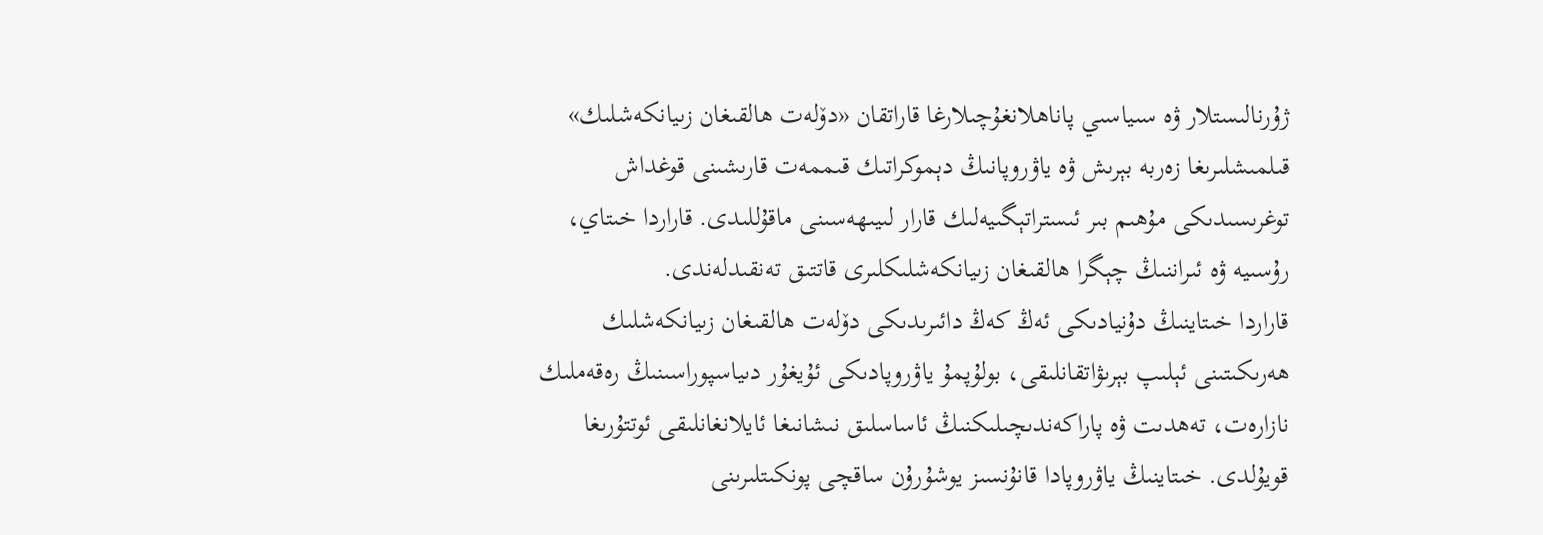ژۇرنالىستلار ۋە سىياسىي پاناھلانغۇچىلارغا قاراتقان «دۆلەت ھالقىغان زىيانكەشلىك» قىلمىشلىرىغا زەربە بېرىش ۋە ياۋروپانىڭ دېموكراتىك قىممەت قارىشىنى قوغداش توغرىسىدىكى مۇھىم بىر ئىستراتېگىيەلىك قارار لىيىھەسىنى ماقۇللىدى. قاراردا خىتاي، رۇسىيە ۋە ئىراننىڭ چېگرا ھالقىغان زىيانكەشلىكلىرى قاتتىق تەنقىدلەندى.
قاراردا خىتاينىڭ دۇنيادىكى ئەڭ كەڭ دائىرىدىكى دۆلەت ھالقىغان زىيانكەشلىك ھەرىكىتىنى ئېلىپ بېرىۋاتقانلىقى، بولۇپمۇ ياۋروپادىكى ئۇيغۇر دىياسپوراسىنىڭ رەقەملىك نازارەت، تەھدىت ۋە پاراكەندىچىلىكنىڭ ئاساسلىق نىشانىغا ئايلانغانلىقى ئوتتۇرىغا قويۇلدى. خىتاينىڭ ياۋروپادا قانۇنسىز يوشۇرۇن ساقچى پونكىتلىرىنى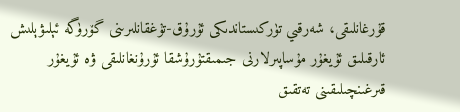قۇرغانلىقى، شەرقىي تۈركىستاندىكى ئۇرۇق-تۇغقانلىرىنى گۆرۈگە ئېلىۋېلىش ئارقىلىق ئۇيغۇر مۇساپىرلارنى جىمىقتۇرۇشقا ئۇرۇنغانلىقى ۋە ئۇيغۇر قىرغىنچىلىقىنى تەتقىق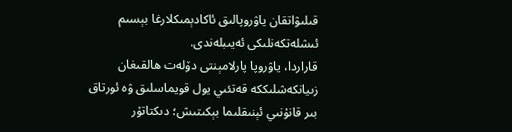قىلىۋاتقان ياۋروپالىق ئاكادېمىكلارغا بېسىم ئىشلەتكەنلىكى ئەيىبلەندى.
قاراردا، ياۋروپا پارلامېنتى دۆلەت ھالقىغان زىيانكەشلىككە قەتئىي يول قويماسلىق ۋە ئورتاق بىر قانۇنىي ئېنىقلىما بېكىتىش؛ دىكتاتۇر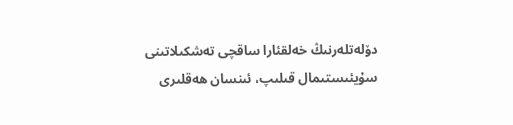دۆلەتلەرنىڭ خەلقئارا ساقچى تەشكىلاتىنى سۇيئىستىمال قىلىپ، ئىنسان ھەقلىرى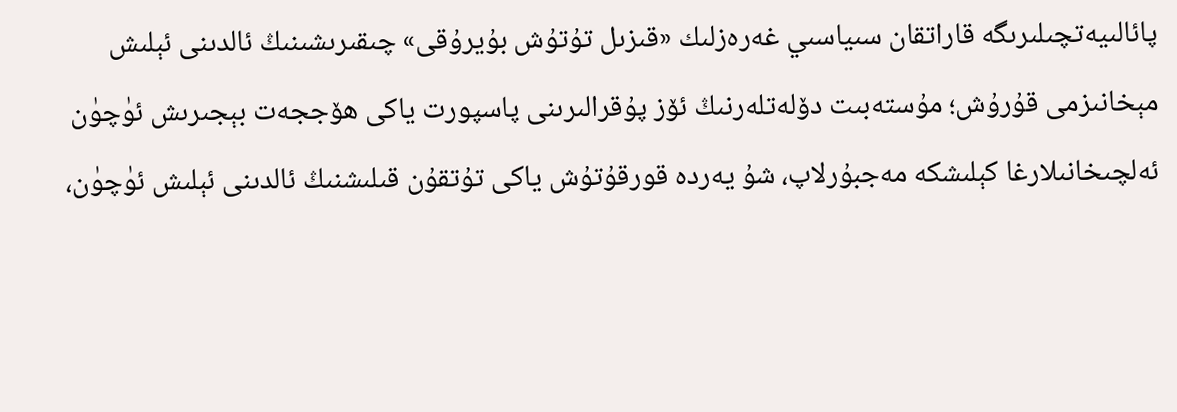پائالىيەتچىلىرىگە قاراتقان سىياسىي غەرەزلىك «قىزىل تۇتۇش بۇيرۇقى» چىقىرىشىنىڭ ئالدىنى ئېلىش مېخانىزمى قۇرۇش؛ مۇستەبىت دۆلەتلەرنىڭ ئۆز پۇقرالىرىنى پاسپورت ياكى ھۆججەت بېجىرىش ئۈچۈن ئەلچىخانىلارغا كېلىشكە مەجبۇرلاپ، شۇ يەردە قورقۇتۇش ياكى تۇتقۇن قىلىشنىڭ ئالدىنى ئېلىش ئۈچۈن،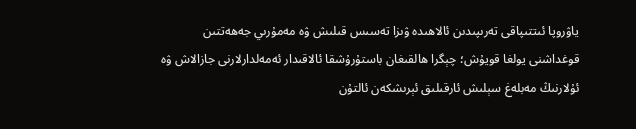ياۋروپا ئىتتىپاقى تەرىپىدىن ئالاھىدە ۋىزا تەسىس قىلىش ۋە مەمۇرىي جەھەتتىن قوغداشنى يولغا قويۇش؛ چېگرا ھالقىغان باستۇرۇشقا ئالاقىدار ئەمەلدارلارنى جازالاش ۋە ئۇلارنىڭ مەبلەغ سېلىش ئارقىلىق ئېرىشكەن ئالتۇن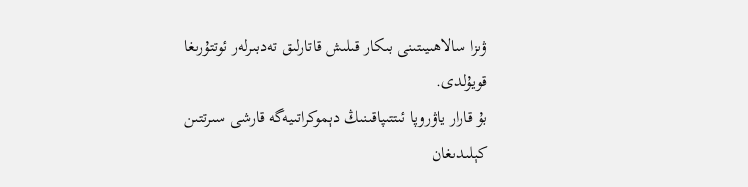ۋىزا سالاھىيىتىنى بىكار قىلىش قاتارلىق تەدبىرلەر ئوتتۇرىغا قويۇلدى.
بۇ قارار ياۋروپا ئىتتىپاقىنىڭ دېموكراتىيەگە قارشى سىرتتىن كېلىدىغان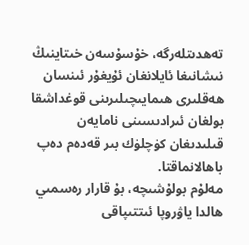تەھدىتلەرگە، خۇسۇسەن خىتاينىڭ نىشانىغا ئايلانغان ئۇيغۇر ئىنسان ھەقلىرى ھىمايىچىلىرىنى قوغداشقا بولغان ئىرادىسىنى نامايەن قىلىدىغان كۈچلۈك بىر قەدەم دەپ باھالانماقتا.
مەلۇم بولۇشىچە، بۇ قارار رەسمىي ھالدا ياۋروپا ئىتتىپاقى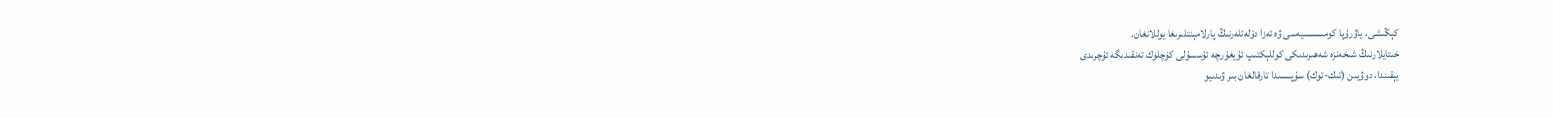كېڭىشى، ياۋرۇپا كومىسسىيەسى ۋە ئەزا دۆلەتلەرنىڭ پارلامېنتلىرىغا يوللانغان.
خىتايلارنىڭ شىخەنزە شەھىرىدىكى كوللېكتىپ ئۇيغۇرچە ئۇسسۇلى كۈچلۈك تەنقىدىگە ئۇچرىدى
يېقىندا، دوۋيىن (تىك-توك) سۇپىسىدا تارقالغان بىر ۋىدىيو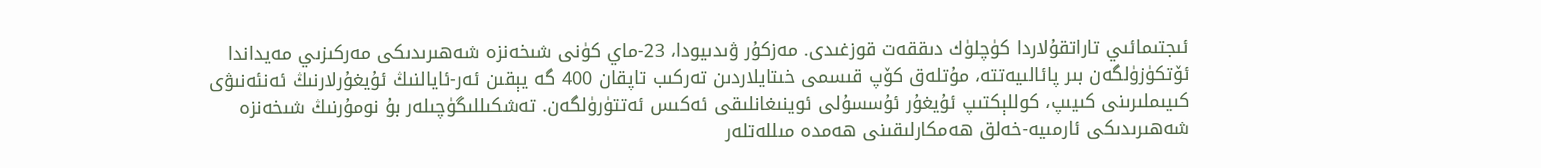ئىجتىمائىي تاراتقۇلاردا كۈچلۈك دىققەت قوزغىدى. مەزكۇر ۋىدىيودا، 23-ماي كۈنى شىخەنزە شەھىرىدىكى مەركىزىي مەيداندا ئۆتكۈزۈلگەن بىر پائالىيەتتە، مۇتلەق كۆپ قىسمى خىتايلاردىن تەركىب تاپقان 400 گە يېقىن ئەر-ئايالنىڭ ئۇيغۇرلارنىڭ ئەنئەنىۋى كىيىملىرىنى كىيىپ، كوللېكتىپ ئۇيغۇر ئۇسسۇلى ئوينىغانلىقى ئەكىس ئەتتۈرۈلگەن. تەشكىللىگۈچىلەر بۇ نومۇرنىڭ شىخەنزە شەھىرىدىكى ئارمىيە-خەلق ھەمكارلىقىنى ھەمدە مىللەتلەر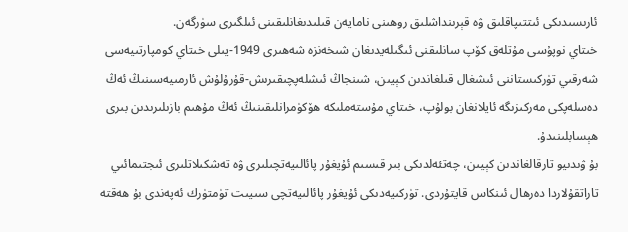ئارىسىدىكى ئىتتىپاقلىق ۋە قېرىنداشلىق روھىنى نامايەن قىلىدىغانلىقىنى ئىلگىرى سۈرگەن.
خىتاي نوپۇسى مۇتلەق كۆپ سانلىقنى ئىگىلەيدىغان شىخەنزە شەھىرى 1949-يىلى خىتاي كومپارتىيەسى شەرقىي تۈركىستاننى ئىشغال قىلغاندىن كېيىن، شىنجاڭ ئىشلەپچىقىرىش-قۇرۇلۇش ئارمىيەسىنىڭ ئەڭ دەسلەپكى مەركىزىگە ئايلانغان بولۇپ، خىتاي مۇستەملىكە ھۆكۈمرانلىقىنىڭ ئەڭ مۇھىم بازىلىرىدىن بىرى ھېسابلىنىدۇ.
بۇ ۋىدىيو تارقالغاندىن كېيىن، چەتئەلدىكى بىر قىسىم ئۇيغۇر پائالىيەتچىلىرى ۋە تەشكىلاتلىرى ئىجتىمائىي تاراتقۇلاردا دەرھال ئىنكاس قايتۇردى. تۈركىيەدىكى ئۇيغۇر پائالىيەتچى سىيىت تۈمتۈرك ئەپەندى بۇ ھەقتە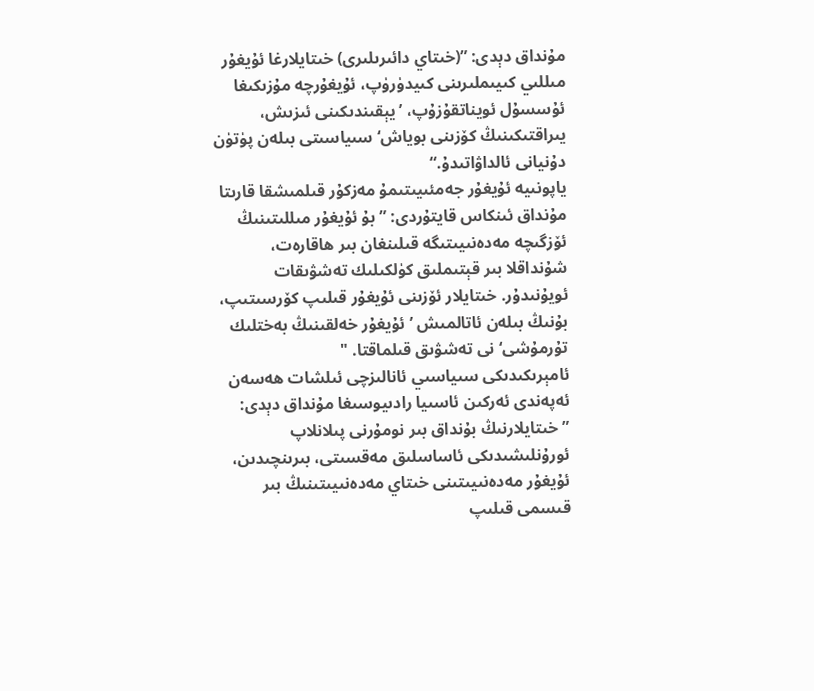مۇنداق دېدى: ”(خىتاي دائىرىلىرى) خىتايلارغا ئۇيغۇر مىللىي كىيىملىرىنى كىيدۈرۈپ، ئۇيغۇرچە مۇزىكىغا ئۇسسۇل ئويناتقۇزۇپ، ’يېقىندىكىنى ئىزىش، يىراقتىكىنىڭ كۆزىنى بوياش‘ سىياسىتى بىلەن پۈتۈن دۇنيانى ئالداۋاتىدۇ.“
ياپونىيە ئۇيغۇر جەمئىيىتىمۇ مەزكۇر قىلمىشقا قارىتا مۇنداق ئىنكاس قايتۇردى: ”بۇ ئۇيغۇر مىللىتىنىڭ ئۆزگىچە مەدەنىيىتىگە قىلىنغان بىر ھاقارەت، شۇنداقلا بىر قېتىملىق كۈلكىلىك تەشۋىقات ئويۇنىدۇر. خىتايلار ئۆزىنى ئۇيغۇر قىلىپ كۆرسىتىپ، بۇنىڭ بىلەن ئاتالمىش ’ئۇيغۇر خەلقىنىڭ بەختلىك تۇرمۇشى‘نى تەشۋىق قىلماقتا. "
ئامېرىكىدىكى سىياسىي ئانالىزچى ئىلشات ھەسەن ئەپەندى ئەركىن ئاسىيا رادىيوسىغا مۇنداق دېدى: ”خىتايلارنىڭ بۇنداق بىر نومۇرنى پىلانلاپ ئورۇنلىشىدىكى ئاساسلىق مەقسىتى، بىرىنچىدىن، ئۇيغۇر مەدەنىيىتىنى خىتاي مەدەنىيىتىنىڭ بىر قىسمى قىلىپ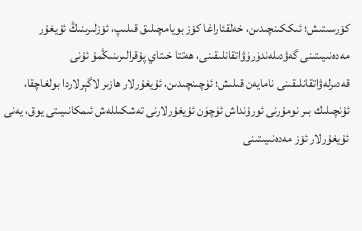كۆرسىتىش؛ ئىككىنچىدىن، خەلقئاراغا كۆز بويامچىلىق قىلىپ، ئۆزلىرىنىڭ ئۇيغۇر مەدەنىيىتىنى گەۋدىلەندۈرۈۋاتقانلىقىنى، ھەتتا خىتاي پۇقرالىرىنىڭمۇ ئۇنى قەدىرلەۋاتقانلىقىنى نامايەن قىلىش؛ ئۈچىنچىدىن، ئۇيغۇرلار ھازىر لاگېرلاردا بولغاچقا، ئۇنچىلىك بىر نومۇرنى ئورۇنداش ئۈچۈن ئۇيغۇرلارنى تەشكىللەش ئىمكانىيىتى يوق، يەنى ئۇيغۇرلار ئۆز مەدەنىيىتىنى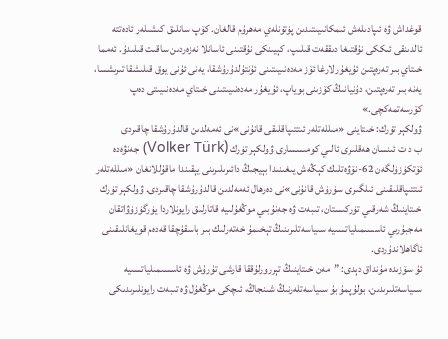قوغداش ۋە ئىپادىلەش ئىمكانىيىتىدىن پۈتۈنلەي مەھرۇم قالغان. كۆپ سانلىق كىشىلەر ئادەتتە ئالدىنقى ئىككى نۇقتىغا دىققەت قىلىپ، كېيىنكى نۇقتىنى ئاسانلا نەزەردىن ساقىت قىلىدۇ. ئەمما خىتاي بىر تەرەپتىن ئۇيغۇرلارغا ئۆز مەدەنىيىتىنى ئۇنتۇلدۇرۇشقا، يەنى ئۇنى يوق قىلىشقا تىرىشسا، يەنە بىر تەرەپتىن، دۇنيانىڭ كۆزىنى بوياپ، ئۇيغۇر مەدەنىيىتىنى خىتاي مەدەنىيىتى دەپ كۆرسەتمەكچى.»
ۋولكېر تۈرك: خىتاينى «مىللەتلەر ئىتتىپاقلىقى قانۇنى»نى ئەمەلدىن قالدۇرۇشقا چاقىردى
ب د ت ئىنسان ھەقلىرى ئالىي كومىسسارى ۋولكېر تۈرك (Volker Türk) جەنۋەدە ئۆتكۈزۈلگەن 62-نۆۋەتلىك كېڭەش يىغىنىدا بېيجىڭ دائىرىلىرىنى يېقىندا ماقۇللانغان «مىللەتلەر ئىتتىپاقلىقىنى ئىلگىرى سۈرۈش قانۇنى»نى دەرھال ئەمەلدىن قالدۇرۇشقا چاقىردى. ۋولكېر تۈرك خىتاينىڭ شەرقىي تۈركىستان، تىبەت ۋە جەنۇبىي موڭغۇلىيە قاتارلىق رايونلاردا يۈرگۈزۈۋاتقان مەجبۇرىي ئاسسىمىلياتسىيە سىياسەتلىرىنىڭ تېخىمۇ خەتەرلىك بىر باسقۇچقا قەدەم قويغانلىقىنى ئاگاھلاندۇردى.
ئۇ سۆزىدە مۇنداق دېدى: ”مەن خىتاينىڭ تېررورلۇققا قارشى تۇرۇش ۋە ئاسسىمىلياتسىيە سىياسەتلىرىدىن، بولۇپمۇ بۇ سىياسەتلەرنىڭ شىنجاڭ، ئىچكى موڭغۇل ۋە تىبەت رايونلىرىدىكى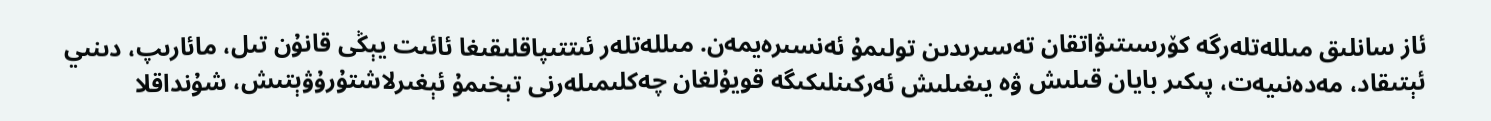ئاز سانلىق مىللەتلەرگە كۆرسىتىۋاتقان تەسىرىدىن تولىمۇ ئەنسىرەيمەن. مىللەتلەر ئىتتىپاقلىقىغا ئائىت يېڭى قانۇن تىل، مائارىپ، دىنىي ئېتىقاد، مەدەنىيەت، پىكىر بايان قىلىش ۋە يىغىلىش ئەركىنلىكىگە قويۇلغان چەكلىمىلەرنى تېخىمۇ ئېغىرلاشتۇرۇۋېتىش، شۇنداقلا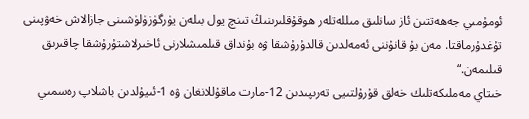ئومۇمىي جەھەتتىن ئاز سانلىق مىللەتلەر ھوقۇقلىرىنىڭ تىنچ يول بىلەن يۈرگۈزۈلۈشىنى جازالاش خەۋپىنى تۇغدۇرماقتا. مەن بۇ قانۇننى ئەمەلدىن قالدۇرۇشقا ۋە بۇنداق قىلمىشلارنى ئاخىرلاشتۇرۇشقا چاقىرىق قىلىمەن.“
خىتاي مەملىكەتلىك خەلق قۇرۇلتىيى تەرىپىدىن 12-مارت ماقۇللانغان ۋە 1-ئىيۇلدىن باشلاپ رەسمىي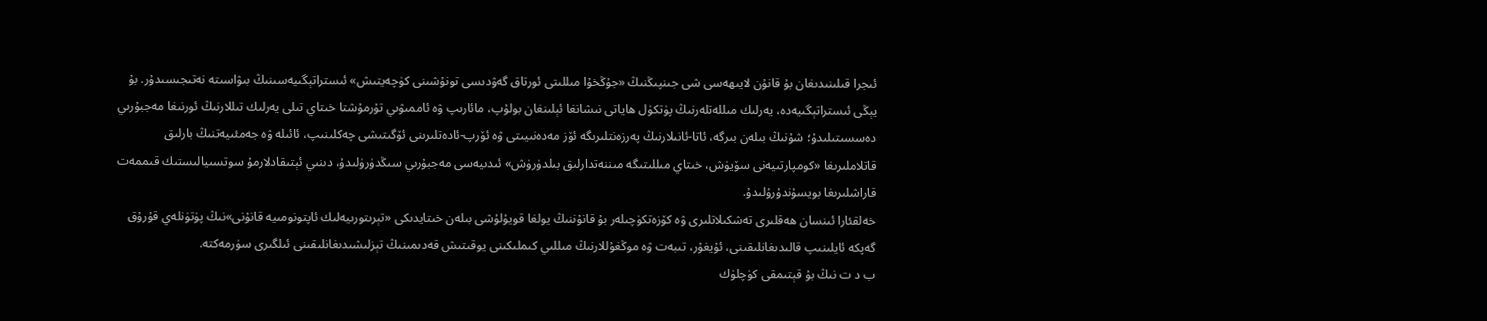ئىجرا قىلىنىدىغان بۇ قانۇن لايىھەسى شى جىنپىڭنىڭ «جۇڭخۇا مىللىتى ئورتاق گەۋدىسى تونۇشىنى كۈچەيتىش» ئىستراتېگىيەسىنىڭ بىۋاسىتە نەتىجىسىدۇر. بۇ يېڭى ئىستراتېگىيەدە، يەرلىك مىللەتلەرنىڭ پۈتكۈل ھاياتى نىشانغا ئېلىنغان بولۇپ، مائارىپ ۋە ئاممىۋىي تۇرمۇشتا خىتاي تىلى يەرلىك تىللارنىڭ ئورنىغا مەجبۇرىي دەسسىتىلىدۇ؛ شۇنىڭ بىلەن بىرگە، ئاتا-ئانىلارنىڭ پەرزەنتلىرىگە ئۆز مەدەنىيىتى ۋە ئۆرپ-ئادەتلىرىنى ئۆگىتىشى چەكلىنىپ، ئائىلە ۋە جەمئىيەتنىڭ بارلىق قاتلاملىرىغا «كومپارتىيەنى سۆيۈش، خىتاي مىللىتىگە مىننەتدارلىق بىلدۈرۈش» ئىدىيەسى مەجبۇرىي سىڭدۈرۈلىدۇ، دىنىي ئېتىقادلارمۇ سوتسىيالىستىك قىممەت قاراشلىرىغا بويسۇندۇرۇلىدۇ.
خەلقئارا ئىنسان ھەقلىرى تەشكىلاتلىرى ۋە كۆزەتكۈچىلەر بۇ قانۇننىڭ يولغا قويۇلۇشى بىلەن خىتايدىكى «تېرىتورىيەلىك ئاپتونومىيە قانۇنى»نىڭ پۈتۈنلەي قۇرۇق گەپكە ئايلىنىپ قالىدىغانلىقىنى، ئۇيغۇر، تىبەت ۋە موڭغۇللارنىڭ مىللىي كىملىكىنى يوقىتىش قەدىمىنىڭ تېزلىشىدىغانلىقىنى ئىلگىرى سۈرمەكتە.
ب د ت نىڭ بۇ قېتىمقى كۈچلۈك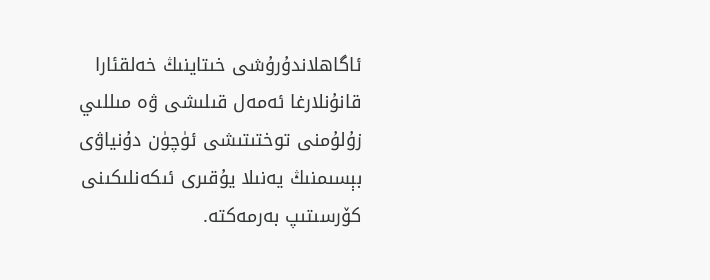ئاگاھلاندۇرۇشى خىتاينىڭ خەلقئارا قانۇنلارغا ئەمەل قىلىشى ۋە مىللىي زۇلۇمنى توختىتىشى ئۈچۈن دۇنياۋى بېسىمنىڭ يەنىلا يۇقىرى ئىكەنلىكىنى كۆرسىتىپ بەرمەكتە.